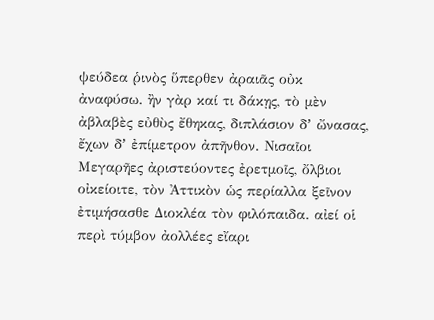ψεύδεα ῥινὸς ὕπερθεν ἀραιᾶς οὐκ ἀναφύσω. ἢν γὰρ καί τι δάκῃς, τὸ μὲν ἀβλαβὲς εὐθὺς ἔθηκας, διπλάσιον δʼ ὤνασας, ἔχων δʼ ἐπίμετρον ἀπῆνθον. Νισαῖοι Μεγαρῆες ἀριστεύοντες ἐρετμοῖς, ὄλβιοι οἰκείοιτε, τὸν Ἀττικὸν ὡς περίαλλα ξεῖνον ἐτιμήσασθε Διοκλέα τὸν φιλόπαιδα. αἰεί οἱ περὶ τύμβον ἀολλέες εἴαρι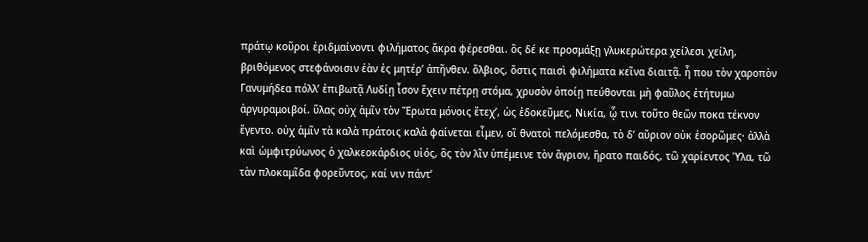πράτῳ κοῦροι ἐριδμαίνοντι φιλήματος ἄκρα φέρεσθαι. ὃς δέ κε προσμάξῃ γλυκερώτερα χείλεσι χείλη, βριθόμενος στεφάνοισιν ἑὰν ἐς μητέρʼ ἀπῆνθεν. ὄλβιος, ὅστις παισὶ φιλήματα κεῖνα διαιτᾷ. ἦ που τὸν χαροπὸν Γανυμήδεα πόλλʼ ἐπιβωτᾷ Λυδίῃ ἶσον ἔχειν πέτρῃ στόμα, χρυσὸν ὁποίῃ πεύθονται μὴ φαῦλος ἐτήτυμω ἀργυραμοιβοί. ὕλας οὐχ ἁμῖν τὸν Ἔρωτα μόνοις ἔτεχʼ, ὡς ἐδοκεῦμες, Νικία, ᾧ τινι τοῦτο θεῶν ποκα τέκνον ἔγεντο. οὐχ ἁμῖν τὰ καλὰ πράτοις καλὰ φαίνεται εἶμεν, οἳ θνατοὶ πελόμεσθα, τὸ δʼ αὔριον οὐκ ἐσορῶμες· ἀλλὰ καὶ ὡμφιτρύωνος ὁ χαλκεοκάρδιος υἱός, ὃς τὸν λῖν ὑπέμεινε τὸν ἄγριον, ἤρατο παιδός, τῶ χαρίεντος Ὑλα, τῶ τὰν πλοκαμῖδα φορεῦντος, καί νιν πάντʼ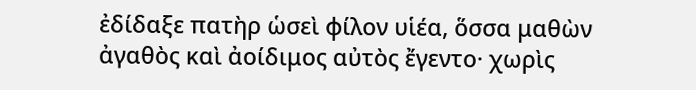ἐδίδαξε πατὴρ ὡσεὶ φίλον υἱέα, ὅσσα μαθὼν ἀγαθὸς καὶ ἀοίδιμος αὐτὸς ἔγεντο· χωρὶς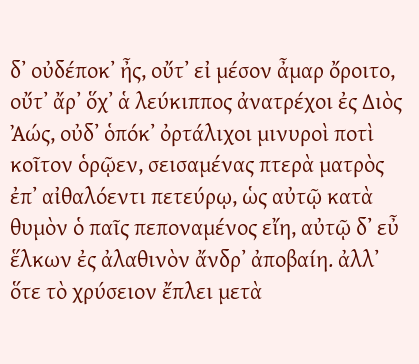δʼ οὐδέποκʼ ἦς, οὔτʼ εἰ μέσον ἆμαρ ὄροιτο, οὔτʼ ἄρʼ ὅχʼ ἁ λεύκιππος ἀνατρέχοι ἐς Διὸς Ἀώς, οὐδʼ ὁπόκʼ ὀρτάλιχοι μινυροὶ ποτὶ κοῖτον ὁρῷεν, σεισαμένας πτερὰ ματρὸς ἐπʼ αἰθαλόεντι πετεύρῳ, ὡς αὐτῷ κατὰ θυμὸν ὁ παῖς πεποναμένος εἴη, αὐτῷ δʼ εὖ ἕλκων ἐς ἀλαθινὸν ἄνδρʼ ἀποβαίη. ἀλλʼ ὅτε τὸ χρύσειον ἔπλει μετὰ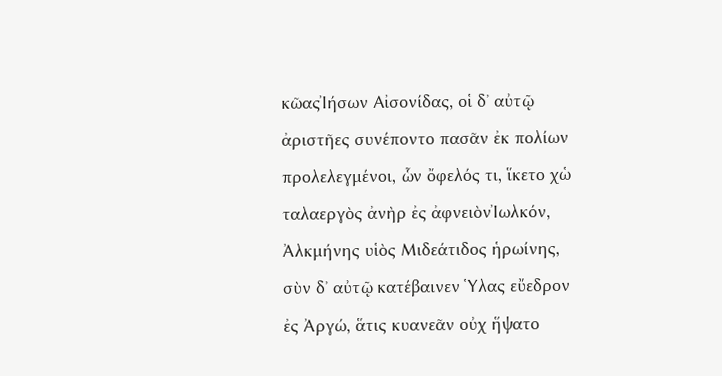κῶαςἸήσων Αἰσονίδας, οἱ δʼ αὐτῷ ἀριστῆες συνέποντο πασᾶν ἐκ πολίων προλελεγμένοι, ὧν ὄφελός τι, ἵκετο χὡ ταλαεργὸς ἀνὴρ ἐς ἀφνειὸνἸωλκόν, Ἀλκμήνης υἱὸς Μιδεάτιδος ἡρωίνης, σὺν δʼ αὐτῷ κατέβαινεν Ὑλας εὔεδρον ἐς Ἀργώ, ἅτις κυανεᾶν οὐχ ἥψατο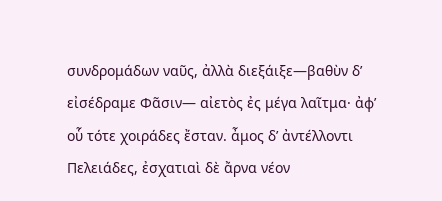συνδρομάδων ναῦς, ἀλλὰ διεξάιξε—βαθὺν δʼ εἰσέδραμε Φᾶσιν— αἰετὸς ἐς μέγα λαῖτμα· ἀφʼ οὗ τότε χοιράδες ἔσταν. ἆμος δʼ ἀντέλλοντι Πελειάδες, ἐσχατιαὶ δὲ ἄρνα νέον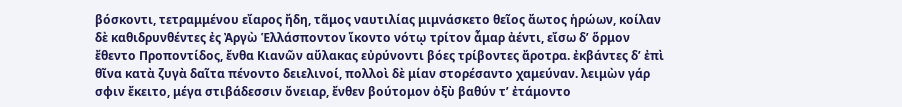βόσκοντι, τετραμμένου εἴαρος ἤδη, τᾶμος ναυτιλίας μιμνάσκετο θεῖος ἄωτος ἡρώων, κοίλαν δὲ καθιδρυνθέντες ἐς Ἀργὼ Ἑλλάσποντον ἵκοντο νότῳ τρίτον ἆμαρ ἀέντι, εἴσω δʼ ὅρμον ἔθεντο Προποντίδος, ἔνθα Κιανῶν αὔλακας εὐρύνοντι βόες τρίβοντες ἄροτρα. ἐκβάντες δʼ ἐπὶ θῖνα κατὰ ζυγὰ δαῖτα πένοντο δειελινοί, πολλοὶ δὲ μίαν στορέσαντο χαμεύναν. λειμὼν γάρ σφιν ἔκειτο, μέγα στιβάδεσσιν ὄνειαρ, ἔνθεν βούτομον ὀξὺ βαθύν τʼ ἐτάμοντο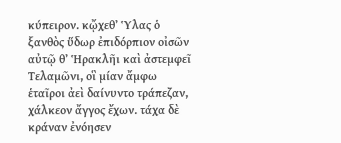κύπειρον. κᾤχεθʼ Ὑλας ὁ ξανθὸς ὕδωρ ἐπιδόρπιον οἰσῶν αὐτῷ θʼ Ἡρακλῆι καὶ ἀστεμφεῖ Τελαμῶνι, οἳ μίαν ἄμφω ἑταῖροι ἀεὶ δαίνυντο τράπεζαν, χάλκεον ἄγγος ἔχων. τάχα δὲ κράναν ἐνόησεν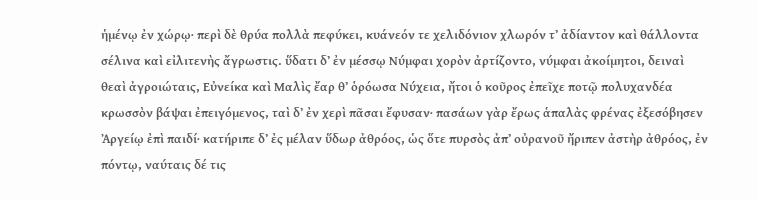ἡμένῳ ἐν χώρῳ· περὶ δὲ θρύα πολλὰ πεφύκει, κυάνεόν τε χελιδόνιον χλωρόν τʼ ἀδίαντον καὶ θάλλοντα σέλινα καὶ εἰλιτενὴς ἄγρωστις. ὕδατι δʼ ἐν μέσσῳ Νύμφαι χορὸν ἀρτίζοντο, νύμφαι ἀκοίμητοι, δειναὶ θεαὶ ἀγροιώταις, Εὐνείκα καὶ Μαλὶς ἔαρ θʼ ὁρόωσα Νύχεια, ἤτοι ὁ κοῦρος ἐπεῖχε ποτῷ πολυχανδέα κρωσσὸν βάψαι ἐπειγόμενος, ταὶ δʼ ἐν χερὶ πᾶσαι ἔφυσαν· πασάων γὰρ ἔρως ἁπαλὰς φρένας ἐξεσόβησεν Ἀργείῳ ἐπὶ παιδί· κατήριπε δʼ ἐς μέλαν ὕδωρ ἀθρόος, ὡς ὅτε πυρσὸς ἀπʼ οὐρανοῦ ἤριπεν ἀστὴρ ἀθρόος, ἐν πόντῳ, ναύταις δέ τις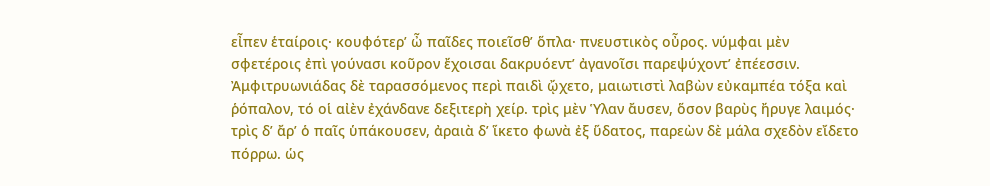εἶπεν ἑταίροις· κουφότερʼ ὦ παῖδες ποιεῖσθʼ ὅπλα· πνευστικὸς οὖρος. νύμφαι μὲν σφετέροις ἐπὶ γούνασι κοῦρον ἔχοισαι δακρυόεντʼ ἀγανοῖσι παρεψύχοντʼ ἐπέεσσιν. Ἀμφιτρυωνιάδας δὲ ταρασσόμενος περὶ παιδὶ ᾤχετο, μαιωτιστὶ λαβὼν εὐκαμπέα τόξα καὶ ῥόπαλον, τό οἱ αἰὲν ἐχάνδανε δεξιτερὴ χείρ. τρὶς μὲν Ὑλαν ἄυσεν, ὅσον βαρὺς ἤρυγε λαιμός· τρὶς δʼ ἄρʼ ὁ παῖς ὑπάκουσεν, ἀραιὰ δʼ ἵκετο φωνὰ ἐξ ὕδατος, παρεὼν δὲ μάλα σχεδὸν εἴδετο πόρρω. ὡς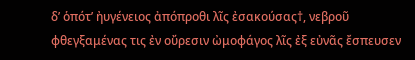δʼ ὁπότʼ ἠυγένειος ἀπόπροθι λῖς ἐσακούσας†, νεβροῦ φθεγξαμένας τις ἐν οὔρεσιν ὠμοφάγος λῖς ἐξ εὐνᾶς ἔσπευσεν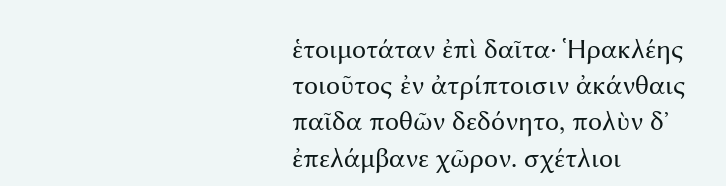ἑτοιμοτάταν ἐπὶ δαῖτα· Ἡρακλέης τοιοῦτος ἐν ἀτρίπτοισιν ἀκάνθαις παῖδα ποθῶν δεδόνητο, πολὺν δʼ ἐπελάμβανε χῶρον. σχέτλιοι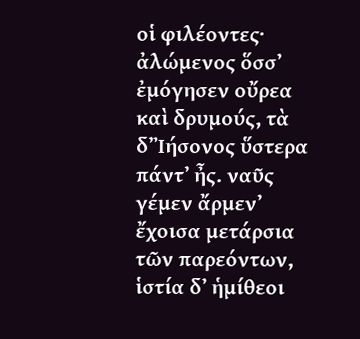οἱ φιλέοντες· ἀλώμενος ὅσσʼ ἐμόγησεν οὔρεα καὶ δρυμούς, τὰ δʼἸήσονος ὕστερα πάντʼ ἦς. ναῦς γέμεν ἄρμενʼ ἔχοισα μετάρσια τῶν παρεόντων, ἱστία δʼ ἡμίθεοι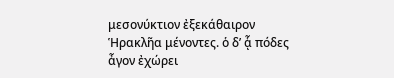μεσονύκτιον ἐξεκάθαιρον Ἡρακλῆα μένοντες. ὁ δʼ ᾇ πόδες ἆγον ἐχώρει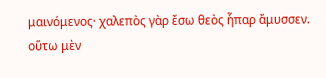μαινόμενος· χαλεπὸς γὰρ ἔσω θεὸς ἧπαρ ἄμυσσεν. οὕτω μὲν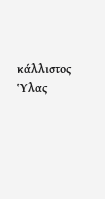κάλλιστος Ὑλας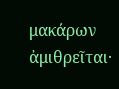μακάρων ἀμιθρεῖται·